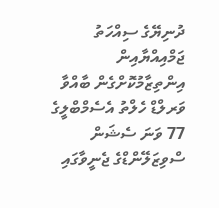ދުނިޔޭގެ ސިއްހަތު ޖަމްއިއްޔާއިން އިންތިޒާމުކޮށްގެން ބާއްވާ ވަރލްޑް ހެލްތު އެސެމްބްލީގެ 77 ވަނަ ސެޝަން ސްވިޒަލޭންޑްގެ ޖެނީވާގައި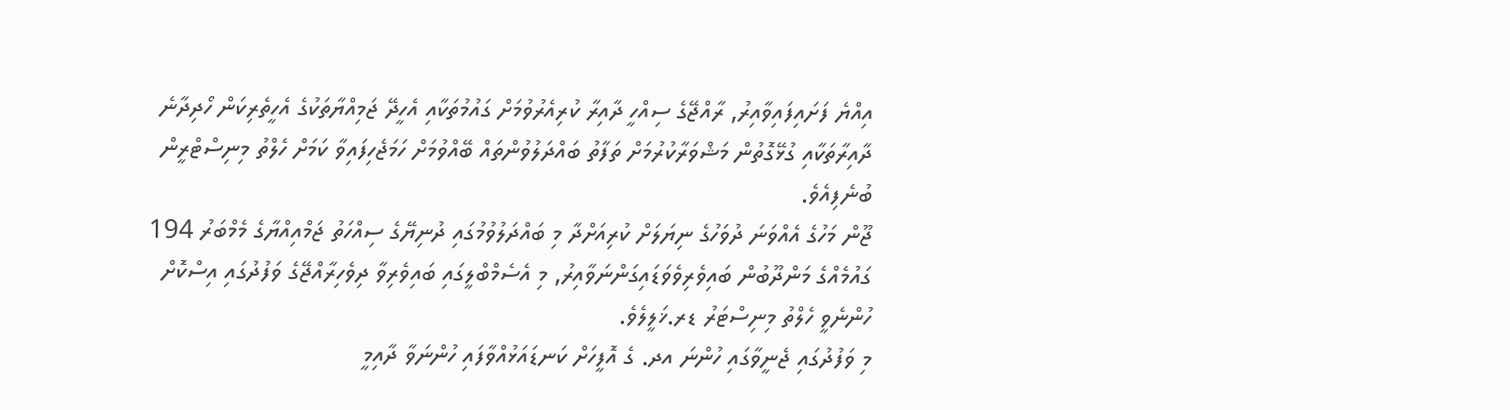އިއްޔެ ފަށައިފައިވާއިރު, ރާއްޖޭގެ ސިއްހީ ދާއިރާ ކުރިއެރުވުމަށް ގައުމުތަކާއި އެހީދޭ ޖަމިއްޔާތަކުގެ އެހީތެރިކަން ހޯދިދާނެ ދާއިރާތަކާއި ގުޅޭގޮތުން މަޝްވަރާކުރުމަށް ތަފާތު ބައްދަލުވުންތައް ބޭއްވުމަށް ހަމަޖެހިފައިވާ ކަމަށް ހެލްތު މިނިސްޓްރީން ބުނެފިއެވެ.
ޖޫން މަހުގެ އެއްވަނަ ދުވަހުގެ ނިޔަލަށް ކުރިއަށްދާ މި ބައްދަލުވުމުގައި ދުނިޔޭގެ ސިއްހަތު ޖަމްއިއްޔާގެ މެމްބަރު 194 ގައުމެއްގެ މަންދޫބުން ބައިވެރިވެވަޑައިގަންނަވާއިރު, މި އެސެމްބްލީގައި ބައިވެރިވާ ދިވެހިރާއްޖޭގެ ވަފުދުގައި އިސްކޮށް ހުންނެވީ ހެލްތު މިނިސްޓަރު ޑރ.ޚަލީލެވެ.
މި ވަފުދުގައި ޖެނީވާގައި ހުންނަ އދ. ގެ އޮފީހަށް ކަނޑައަޅުއްވާފައި ހުންނަވާ ދާއިމީ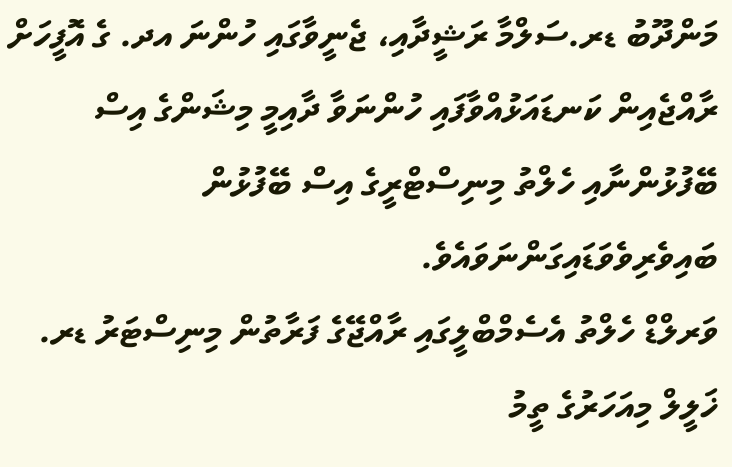މަންދޫބު ޑރ.ސަލްމާ ރަޝީދާއި، ޖެނީވާގައި ހުންނަ އދ. ގެ އޮފީހަށް ރާއްޖެއިން ކަނޑައަޅުއްވާފައި ހުންނަވާ ދާއިމީ މިޝަންގެ އިސް ބޭފުޅުންނާއި ހެލްތު މިނިސްޓްރީގެ އިސް ބޭފުޅުން ބައިވެރިވެވަޑައިގަންނަވައެވެ.
ވަރލްޑް ހެލްތު އެސެމްބްލީގައި ރާއްޖޭގެ ފަރާތުން މިނިސްޓަރު ޑރ. ޚަލީލް މިއަހަރުގެ ތީމު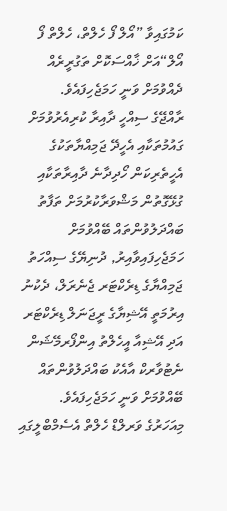ކަމުގައިވާ ”އޯލް ފޯ ހެލްތް، ހެލްތް ފޯ އޯލް“އަށް ޚާއްސަކޮށް ތަގުރީރެއް ދެއްވުމަށް ވަނީ ހަމަޖެހިފައެވެ.
ރާއްޖޭގެ ސިއްހީ ދާއިރާ ކުރިއެރުވުމަށް ގައުމުތަކާއި އެހީދޭ ޖަމިއްޔާތަކުގެ އެހީތެރިކަން ހޯދިދާނެ ދާއިރާތަކާއި ގުޅޭގޮތުން މަޝްވަރާކުރުމަށް ތަފާތު ބައްދަލުވުންތައް ބޭއްވުމަށް ހަމަޖެހިފައިވާއިރު, ދުނިޔޭގެ ސިއްހަތު ޖަމިއްޔާގެ ޑިރެކްޓަރ ޖެނެރަލް، ދެކުނު އިރުމަތީ އޭޝިޔާގެ ރީޖަނަލް ޑިރެކްޓަރ އަދި އޭޝިއާ އީހެލްތު އިންފޯރމޭޝަން ނެޓުވާރކް އާއެކު ބައްދަލުވުންތައް ބޭއްވުމަށް ވަނީ ހަމަޖެހިފައެވެ.
މިއަހަރުގެ ވަރލްޑް ހެލްތް އެސެމްބްލީގައި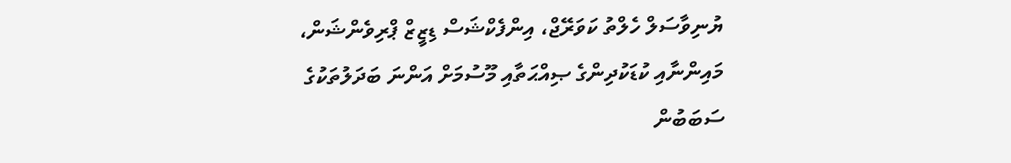ޔުނިވާސަލް ހެލްތު ކަވަރޭޖް، އިންފެކްޝަސް ޑިޒީޒް ޕްރިވެންޝަން، މައިންނާއި ކުޑަކުދިންގެ ޞިއްޙަތާއި މޫސުމަށް އަންނަ ބަދަލުތަކުގެ ސަބަބުން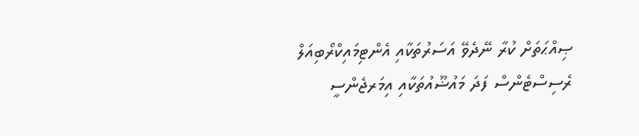ޞިއްޙަތަށް ކުރާ ނޭދެވޭ އަސަރުތަކާއި އެންޓިމައިކްރޯބިއަލް ރެސިސްޓެންސް ފަދަ މައުޟޫއުތަކާއި އިމަރޖެންސީ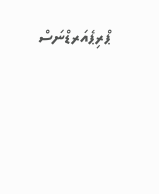ޕްރިޕެއަރޑްނަސް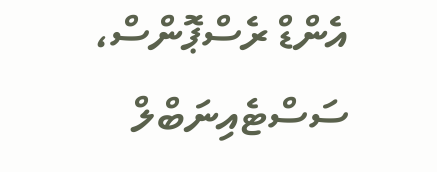އެންޑް ރެސްޕޮންސް، ސަސްޓެއިނަބްލް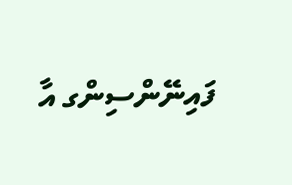ފައިނޭންސިންގ އާ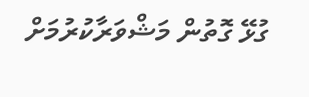ގުޅޭ ގޮތުން މަޝްވަރާކުރުމަށް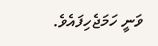ވަނީ ހަމަޖެހިފައެވެ.